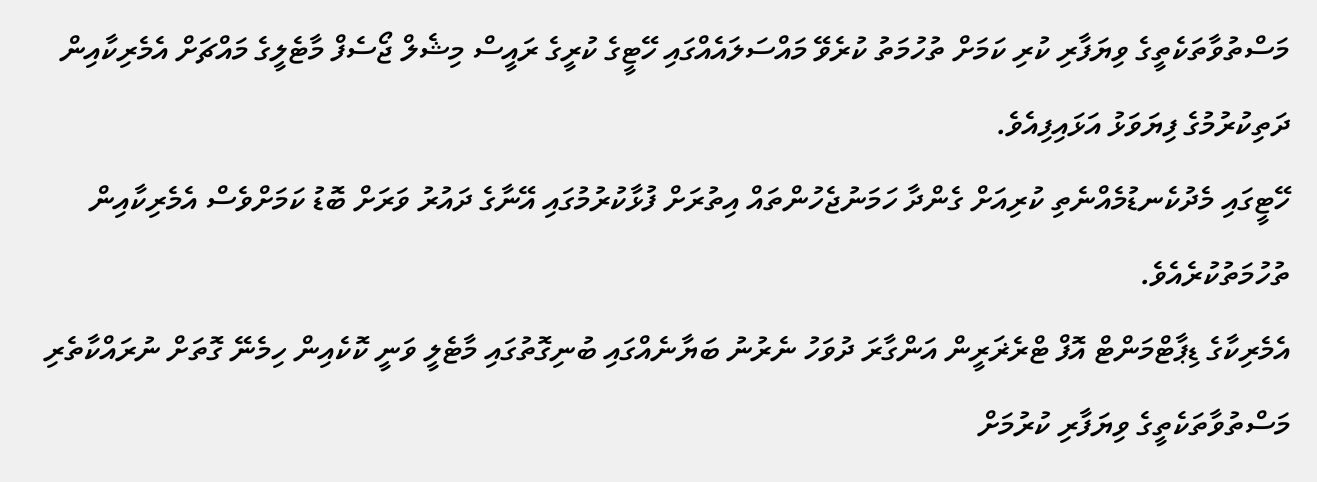މަސްތުވާތަކެތީގެ ވިޔަފާރި ކުރި ކަމަށް ތުހުމަތު ކުރެވޭ މައްސަލައެއްގައި ހޭޓީގެ ކުރީގެ ރައީސް މިޝެލް ޖޯސެފް މާޓެލީގެ މައްޗަށް އެމެރިކާއިން ދަތިކުރުމުގެ ފިޔަވަޅު އަޅައިފިއެވެ.
ހޭޓީގައި މެދުކެނޑުމެއްނެތި ކުރިއަށް ގެންދާ ހަމަނުޖެހުންތައް އިތުރަށް ފުޅާކުރުމުގައި އޭނާގެ ދައުރު ވަރަށް ބޮޑު ކަމަށްވެސް އެމެރިކާއިން ތުހުމަތުކުރެއެވެ.
އެމެރިކާގެ ޑިޕާޓްމަންޓް އޮފް ޓްރެޜަރީން އަންގާރަ ދުވަހު ނެރުނު ބަޔާނެއްގައި ބުނިގޮތުގައި މާޓެލީ ވަނީ ކޮކެއިން ހިމެނޭ ގޮތަށް ނުރައްކާތެރި މަސްތުވާތަކެތީގެ ވިޔަފާރި ކުރުމަށް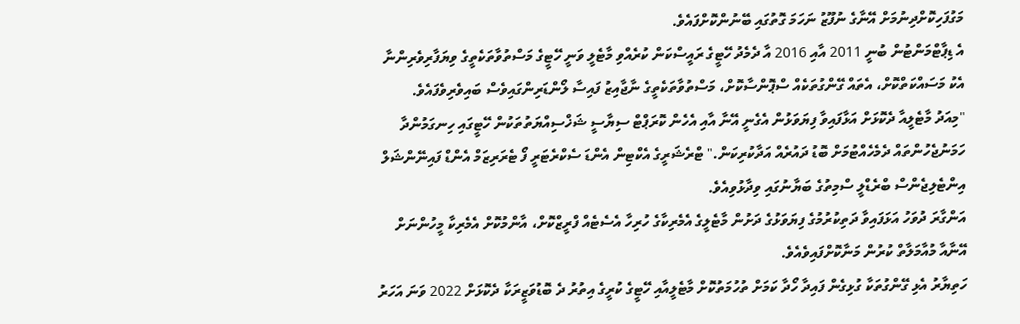މަގުފަހިކޮށްދިނުމަށް އޭނާގެ ނުފޫޒު ނަހަމަ ގޮތުގައި ބޭނުންކޮށްފައެވެ.
އެ ޑިޕާޓްމަންޓުން ބުނީ 2011 އާއި 2016 އާ ދެމެދު ހޭޓީގެ ރައީސްކަން ކުރެއްވި މާޓެލީ ވަނީ ހޭޓީގެ މަސްތުވާތަކެތީގެ ވިޔަފާރިވެރިންނާ އެކު މަސައްކަތްކޮށް، އެތައް ގޭންގުތަކެއް ސްޕޮންސާކޮށް، މަސްތުވާތަކެތީގެ ނާޖާއިޒު ފައިސާ ލޯންޑަރިންގައިވެސް ބައިވެރިވެފައެވެ.
"މިއަދު މާޓެލީއާ ދެކޮޅަށް އަޅާފައިވާ ފިޔަވަޅުން އެގެނީ އޭނާ އާއި އެހެން ކޮރަޕްޓް ސިޔާސީ ޝަޚްސިއްޔަތުތަކުން ހޭޓީގައި ހިނގަމުންދާ ހަމަނުޖެހުންތައް ދެމެހެއްޓުމަށް ބޮޑު ދައުރެއް އަދާކުރިކަން." ޓްރެޝަރީގެ އެކްޓިން އެންޑަ ސެކްރެޓަރީ ފޯ ޓެރަރިޒަމް އެންޑް ފައިނޭންޝަލް އިންޓެލިޖެންސް ބްރެޑްލީ ސްމިތުގެ ބަޔާނުގައި ވިދާޅުވިއެވެ.
އަންގާރަ ދުވަހު އަޅަފައިވާ ދަތިކުރުމުގެ ފިޔަވަޅުގެ ދަށުން މާޓެލީގެ އެމެރިކާގެ ހުރިހާ އެސެޓެއް ފްރީޒްކޮށް، އާންމުކޮށް އެމެރިކާ މީހުންނަށް އޭނާއާ މުއާމަލާތް ކުރުން މަނާކޮށްފައިވެއެވެ.
ހަތިޔާރު އެޅި ގޭންގުތަކާ ގުޅިގެން ފައިދާ ހޯދާ ކަމަށް ތުހުމަތުކޮށް މާޓެލީއާއި ހޭޓީގެ ކުރީގެ އިތުރު ދެ ބޮޑުވަޒީރަކާ ދެކޮޅަށް 2022 ވަނަ އަހަރު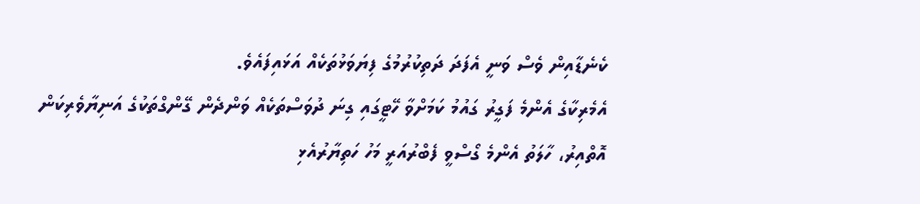ކެނެޑާއިން ވެސް ވަނީ އެފަދަ ދަތިކުރުމުގެ ފިޔަވަޅުތަކެއް އަޅައިފައެވެ.
އެމެރިކާގެ އެންމެ ފަގީރު ގައުމު ކަމަށްވާ ހޭޓީގައި ގިނަ ދުވަސްތަކެއް ވަންދެން ގޭންގްތަކުގެ އަނިޔާވެރިކަން އޮތްއިރު، ހާލަތު އެންމެ ގޯސްވީ ފެބްރުއަރީ މަހު ހަތިޔާރުއެޅި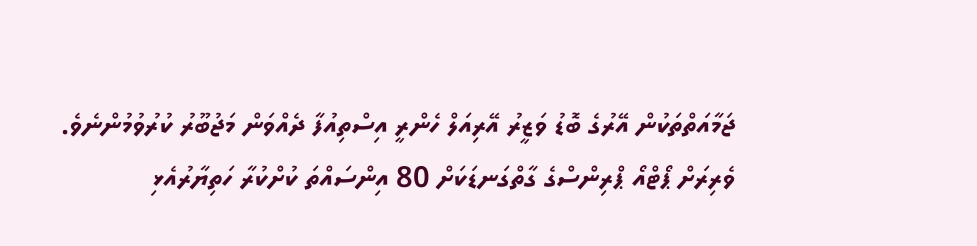ޖަމާއަތްތަކުން އޭރުގެ ބޮޑު ވަޒީރު އޭރިއަލް ހެންރީ އިސްތިއުފާ ދެއްވަން މަޖުބޫރު ކުރުވުމުންނެވެ.
ވެރިރަށް ޕޯޓްއޯ ޕްރިންސްގެ ގާތްގަނޑަކަށް 80 އިންސައްތަ ކުށްކުރާ ހަތިޔާރުއެޅި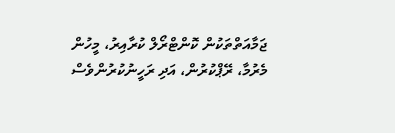ޖަމާއަތްތަކުން ކޮންޓްރޯލް ކުރާއިރު، މީހުން މެރުމާ، ރޭޕްކުރުން، އަދި ރަހީނުކުރުންވެސް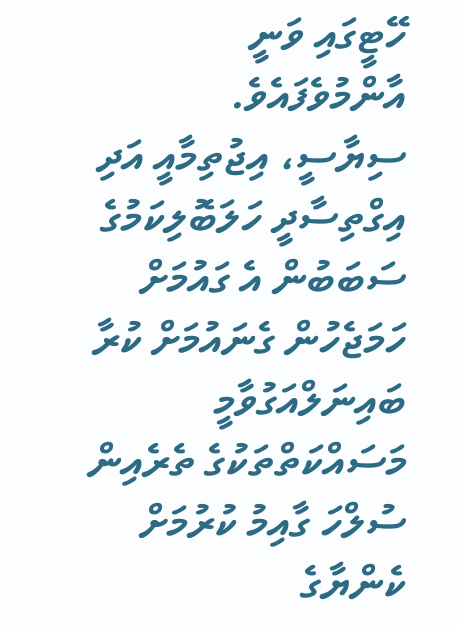ހޭޓީގައި ވަނީ އާންމުވެފައެވެ.
ސިޔާސީ، އިޖުތިމާއީ އަދި އިގްތިސާދީ ހަލަބޮލިކަމުގެ ސަބަބުން އެ ގައުމަށް ހަމަޖެހުން ގެނައުމަށް ކުރާ ބައިނަލްއަގުވާމީ މަސައްކަތްތަކުގެ ތެރެއިން ސުލްހަ ގާއިމު ކުރުމަށް ކެންޔާގެ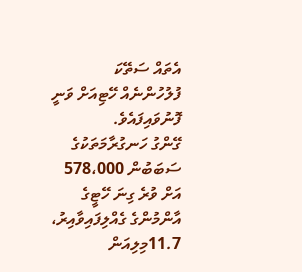އެތައް ސަތޭކަ ފުލުހުންނެއް ހޭޓިއަށް ވަނީ ފޮނުވައިފައެވެ.
ގޭންގު ހަނގުރާމަތަކުގެ ސަބަބުން 578،000 އަށް ވުރެ ގިނަ ހޭޓީގެ އާންމުންގެ ގެއްލިފައިވާއިރު، 11.7މިލިއަން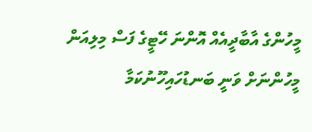މީހުންގެ އާބާދީއެއް އޮންނަ ހޭޓީގެ ފަސް މިލިއަން މީހުންނަށް ވަނީ ބަނޑުހައިހޫނުކަމާ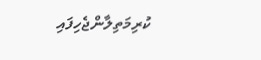ކުރިމަތިލާންޖެހިފައި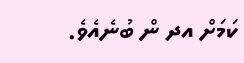ކަމަށް އދ ން ބުނެއެވެ.